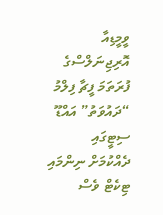ވީމީޑިއާ އޮރިޖިނަލްސްގެ ފުރަތަމަ ފީޗާ ފިލްމު “ދައުވަތު” އައްޑޫ ސިޓީގައި ދެއްކުމަށް ނިންމައި ޓިކެޓް ވެސް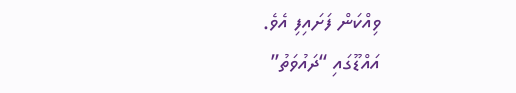ވިއްކަން ފަށައިފި އެވެ.
އައްޑޫގައި “ދައުވަތު”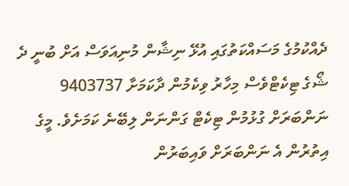ދެއްކުމުގެ މަސައްކަތުގައި އުޅޭ ނިޝާން މުނިއަވަސް އަށް ބުނީ ދެ ޝޯގެ ޓިކެޓްވެސް މިހާރު ވިކެމުން ދާކަމަށާ 9403737 ނަންބަރަށް ގުޅުމުން ޓިކެޓް ގަންނަން ލިބޭނެ ކަމަށެވެ. މީގެ އިތުރުން އެ ނަންބަރަށް ވައިބަރުން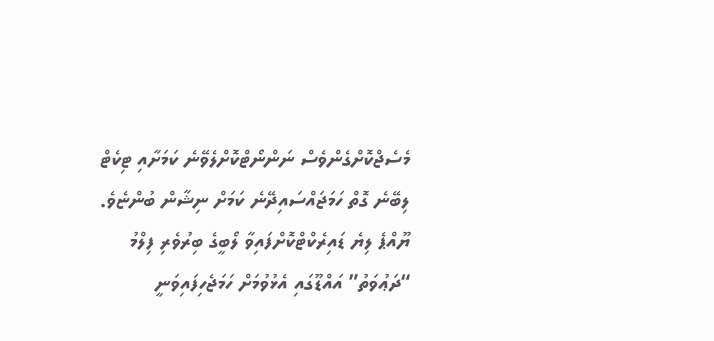މެސެޖްކޮށްގެންވެސް ނަންނޯޓްކޮށްލެވޭނެ ކަމަށާއި ޓިކެޓް ލިބޭނެ ގޮތް ހަމަޖައްސައިދޭނެ ކަމަށް ނިޝާން ބުންޏެވެ.
ޔޫއްޕެ ލިޔެ ޑައިރެކްޓްކޮށްފައިވާ ލޯބީގެ ބިރުވެރި ފިލްމު “ދަޢުވަތު” އައްޑޫގައި އެޅުވުމަށް ހަމަޖެހިފައިވަނީ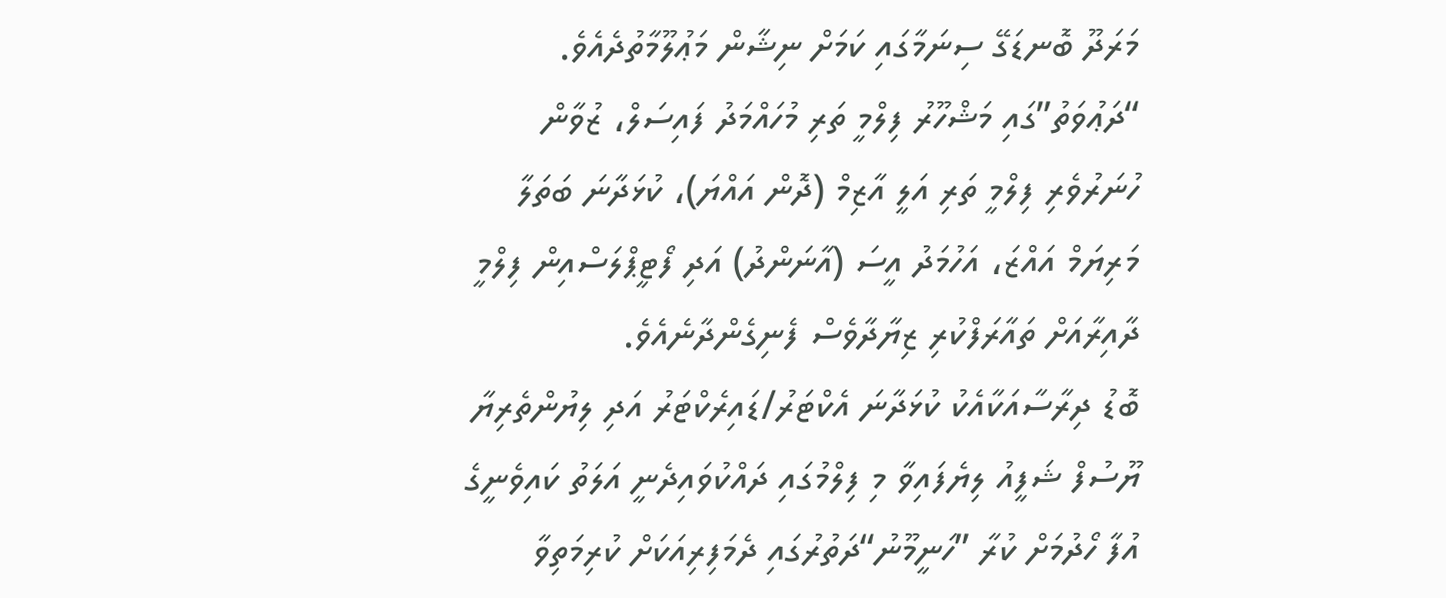މަރަދޫ ބޮނޑަގޭ ސިނަމާގައި ކަމަށް ނިޝާން މަޢުލޫމާތުދެއެވެ.
“ދަޢުވަތު”ގައި މަޝްހޫރު ފިލްމީ ތަރި މުހައްމަދު ފައިސަލް، ޒުވާން ހުނަރުވެރި ފިލްމީ ތަރި އަލީ އާޒިމް (ދޮން އައްޔަ)، ކުޅަދާނަ ބަތަލާ މަރިޔަމް އައްޒަ، އަހުމަދު އީސަ (އާނަންދު) އަދި ފޯޓީޕްލަސްއިން ފިލްމީ ދާއިރާއަށް ތައާރަފްކުރި ޒިޔާދާވެސް ފެނިގެންދާނެއެވެ.
ބޮޑު ދިރާސާއަކާއެކު ކުޅަދާނަ އެކްޓަރު/ޑައިރެކްޓަރު އަދި ލިޔުންތެރިޔާ ޔޫސުފް ޝަފީއު ލިޔެފައިވާ މި ފިލްމުގައި ދައްކުވައިދެނީ އަލަތު ކައިވެނީގެ އުފާ ހޯދުމަށް ކުރާ ”ހަނީމޫނު“ދަތުރުގައި ދެމަފިރިއަކަށް ކުރިމަތިވާ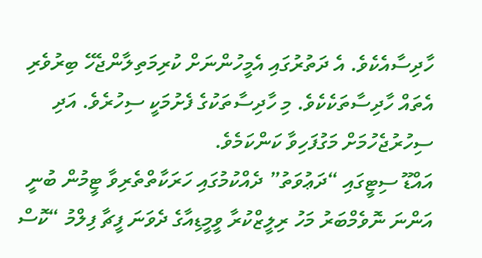ހާދިސާއެކެވެ. އެ ދަތުރުގައި އެމީހުންނަށް ކުރިމަތިލާންޖެހޭ ބިރުވެރި އެތައް ހާދިސާތަކެކެވެ. މި ހާދިސާތަކުގެ ފެށުމަކީ ސިހުރެވެ. އަދި ސިހުރުޖެހުމަށް މަގުފަހިވާ ކަންކަމެވެ.
އައްޑޫ ސިޓީގައި “ދަޢުވަތު” ދެއްކުމުގައި ހަރަކާތްތެރިވާ ޓީމުން ބުނީ އަންނަ ނޮވެމްބަރު މަހު ރިލީޒްކުރާ ވީމީޑިއާގެ ދެވަނަ ފީޗާ ފިލްމު “ކޮސް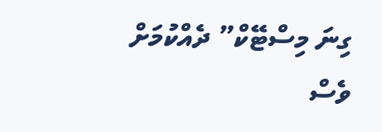ގިނަ މިސްޓޭކް” ދެއްކުމަށް ވެސް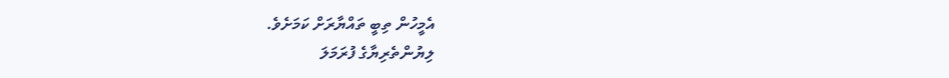އެމީހުން ތިބީ ތައްޔާރަށް ކަމަށެވެ.
ލިޔުންތެރިޔާގެ ފުރަމަލަ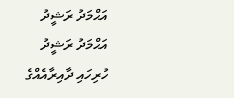އަޙްމަދު ރަޝީދު
އަޙްމަދު ރަޝީދު
ހުރިހައި ދާއިރާއެއްގެ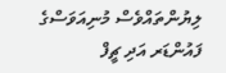ލިޔުންތައްވެސް މުނިއަވަސްގެ ފައުންޑަރ އަދި ޗީފް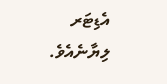އެޑިޓަރ ލިޔާނެއެވެ.